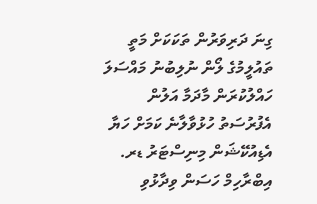ގިނަ ދަރިވަރުން ތަކަކަށް މަތީ ތައުލީމުގެ ލޯން ނުލިބުނު މައްސަލަ ހައްލުކުރަން މާދަމާ އަލުން އެފުރުސަތު ހުޅުވާލާނެ ކަމަށް ހަޔާ އެޑިއުކޭޝަން މިނިސްޓަރު ޑރ. އިބްރާހިމް ހަސަން ވިދާޅުވި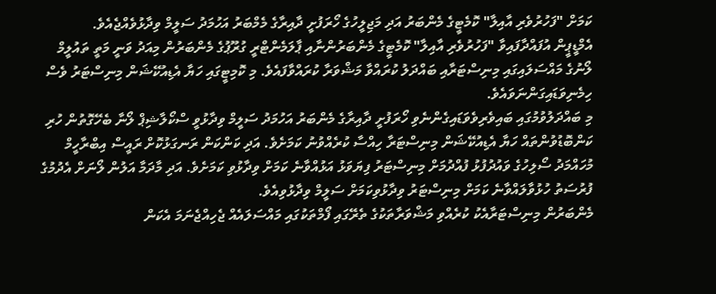ކަމަށް "ފަހުރުވެރި އާއިލާ" ކޮމެޓީގެ މެންބަރު އަދި މަޖިލީހުގެ ހޯރަފުށީ ދާއިރާގެ މެމްބަރު އަހުމަދު ސަލީމް ވިދާޅުވެއްޖެއެވެ.
އެމްޑީޕީން އުފައްދާފައިވާ "ފަހުރުވެރި އާއިލާ" ކޮމެޓީގެ މެންބަރުންނާއި ޕާލަމެންޓްރީ ގުރޫޕުގެ މެންބަރުން މިއަދު ވަނީ މަތީ ތައުލީމް ލޯނުގެ މައްސަލައިގައި މިނިސްޓަރާއި ބައްދަލު ކުރައްވާ މަޝްވަރާ ކުރައްވާފައެވެ. މި ކޮމިޓީގައި ހަޔާ އެޑިއުކޭޝަން މިނިސްޓަރު ވެސް ހިމެނިވަޑައިގަންނަވައެވެ.
މި ބައްދަލުވުމުގައި ބައިވެރިވެވަޑައިގެންނެވި ހޯރަފުށީ ދާއިރާގެ މެންބަރު އަހުމަދު ސަލީމް ވިދާޅުވީ ސްކޯލާޝިޕް ލޯނާ ބެހޭގޮތުން ހުރި ކަންބޮޑުވުންތައް ހަޔާ އެޑިއުކޭޝަން މިނިސްޓަރާ ހިއްސާ ކުރެއްވުނު ކަމަށެވެ. އަދި ކަންކަން ރަނގަޅުކޮށް ރައީސް އިބްރާހީމް މުހައްމަދު ސޯލިހުގެ ވައުދުފުޅު ފުއްދުމަށް މިނިސްޓަރު ފިޔަވަޅު އަޅުއްވާނެ ކަމަށް ވިދާޅުވި ކަމަށެވެ. އަދި މާދަމާ އަލުން ލޯނަށް އެދުމުގެ ފުރުސަތު ހުޅުވާލައްވާނެ ކަމަށް މިނިސްޓަރު ވިދާޅުވިކަމަށް ސަލީމް ވިދާޅުވިއެވެ.
މެންބަރުން މިނިސްޓަރާއެކު ކުރެއްވި މަޝްވަރާތަކުގެ ތެރޭގައި ފޯމްތަކުގައި މައްސަލައެއް ޖެހިއްޖެނަމަ އެކަން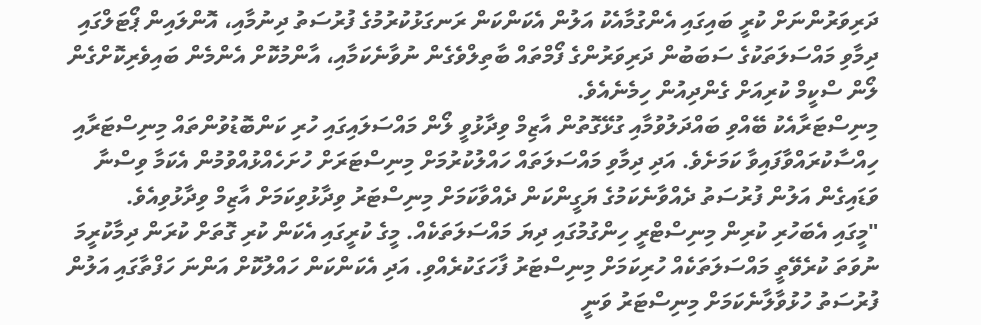ދަރިވަރުންނަށް ކުރީ ބައިގައި އެންގުމާއެކު އަލުން އެކަންކަން ރަނގަޅުކުރުމުގެ ފުރުސަތު ދިނުމާއި، އޮންލައިން ޕޯޓަލްގައި ދިމާވި މައްސަލަތަކުގެ ސަބަބުން ދަރިވަރުންގެ ފޯމްތައް ބާތިލްވެގެން ނުވާނެކަމާއި، އާންމުކޮށް އެންމެން ބައިވެރިކޮށްގެން ލޯން ސްކީމް ކުރިއަށް ގެންދިއުން ހިމެނެއެވެ.
މިނިސްޓަރާއެކު ބޭއްވި ބައްދަލުވުމާއި ގުޅޭގޮތުން އާޒިމް ވިދާޅުވީ ލޯން މައްސަލައިގައި ހުރި ކަންބޮޑުވުންތައް މިނިސްޓަރާއި ހިއްސާކުރައްވާފައިވާ ކަމަށެވެ. އަދި ދިމާވި މައްސަލަތައް ހައްލުކުރުމަށް މިނިސްޓަރަށް ހުށަހެއްޅުއްވުމުން އެކަމާ ވިސްނާ ވަޑައިގެން އަލުން ފުރުސަތު ދެއްވާނެކަމުގެ ޔަގީންކަން ދެއްވާކަމަށް މިނިސްޓަރު ވިދާޅުވިކަމަށް އާޒިމް ވިދާޅުވިއެވެ.
"މީގައި އެބަހުރި ކުރިން މިނިސްޓްރީ ހިންގުމުގައި ދިޔަ މައްސަލަތަކެއް. މީގެ ކުރީގައި އެކަން ކުރި ގޮތަށް ކުރަން ދިމާކުރީމަ ނުވަތަ ކުރެވޭތީ މައްސަލަތަކެއް ހުރިކަމަށް މިނިސްޓަރު ފާހަގަކުރެއްވި. އަދި އެކަންކަން ހައްލުކޮށް އަންނަ ހަފްތާގައި އަލުން ފުރުސަތު ހުޅުވާލާނެކަމަށް މިނިސްޓަރު ވަނީ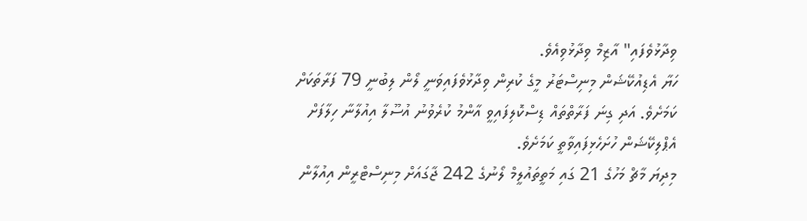ވިދާޅުވެފައި" އާޒިމް ވިދާޅުވިއެވެ.
ހަޔާ އެޑިއުކޭޝަން މިނިސްޓަރު މީގެ ކުރިން ވިދާޅުވެފައިވަނީ ލޯން ލިބުނީ 79 ފަރާތަކަށް ކަމަށެވެ. އަދި ގިނަ ފަރާތްތައް ޑިސްކޮލިފައިވީ އާންމު ކުރެވުނު އުސޫލާ އިއުލާނާ ހިލާފަށް އެޕްލިކޭޝަން ހުށަހެޅިފައިވާތީ ކަމަށެވެ.
މިދިޔަ މާޗް މަހުގެ 21 ގައި މަތީތައުލީމް ލޯނުގެ 242 ޖާގައަށް މިނިސްޓްރީން އިއުލާން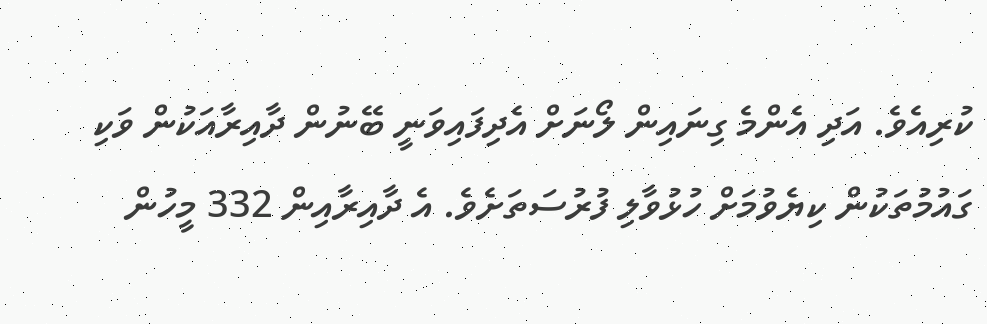ކުރިއެވެ. އަދި އެންމެ ގިނައިން ލޯނަށް އެދިފައިވަނީ ބޭނުން ދާއިރާއަކުން ވަކި ގައުމުތަކުން ކިޔެވުމަށް ހުޅުވާލި ފުރުސަތަށެވެ. އެ ދާއިރާއިން 332 މީހުން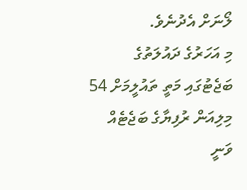ލޯނަށް އެދުނެވެ.
މި އަހަރުގެ ދައުލަތުގެ ބަޖެޓުގައި މަތީ ތައުލީމަށް 54 މިލިއަން ރުފިޔާގެ ބަޖެޓެއް ވަނީ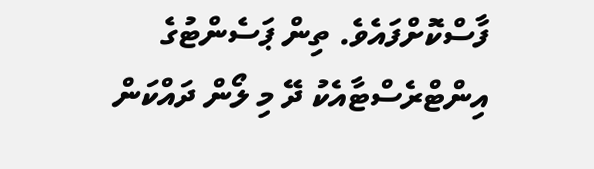ފާސްކޮށްފައެވެ. ތިން ޕަސެންޓުގެ އިންޓްރެސްޓާއެކު ދޭ މި ލޯން ދައްކަން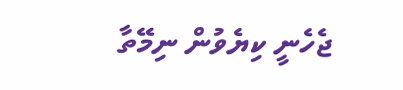ޖެހެނީ ކިޔެވުން ނިމޭތާ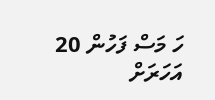ހަ މަސް ފަހުން 20 އަހަރަށް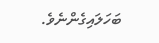ބަހަލައިގެންނެވެ.